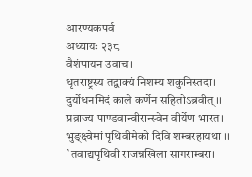आरण्यकपर्व
अध्यायः २३८
वैशंपायन उवाच।
धृतराष्ट्रस्य तद्वाक्यं निशम्य शकुनिस्तदा।
दुर्योधनमिदं काले कर्णेन सहितोऽब्रवीत् ।।
प्रव्राज्य पाण्डवान्वीरान्स्वेन वीर्येण भारत।
भुङ्क्ष्वेमां पृथिवीमेको दिवि शम्बरहायथा ।।
`तवाद्यपृथिवी राजन्नखिला सागराम्बरा।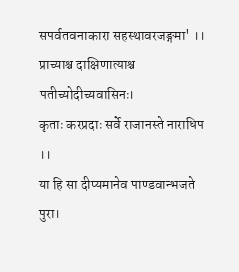सपर्वतवनाकारा सहस्थावरजङ्गमा' ।।
प्राच्याश्च दाक्षिणात्याश्च पतीच्योदीच्यवासिनः।
कृताः करप्रदाः सर्वे राजानस्ते नाराधिप ।।
या हि सा दीप्यमानेव पाण्डवान्भजते पुरा।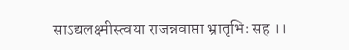साऽद्यलक्ष्मीस्त्वया राजन्नवाप्ता भ्रातृभिः सह ।।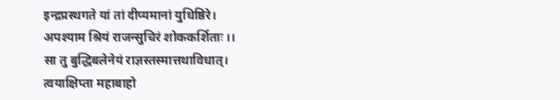इन्द्रप्रस्थगते यां तां दीप्यमानां युधिष्ठिरे।
अपश्याम श्रियं राजन्सुचिरं शोककर्शिताः ।।
सा तु बुद्धिबलेनेयं राज्ञस्तस्मात्तथाविधात्।
त्वयाक्षिप्ता महाबाहो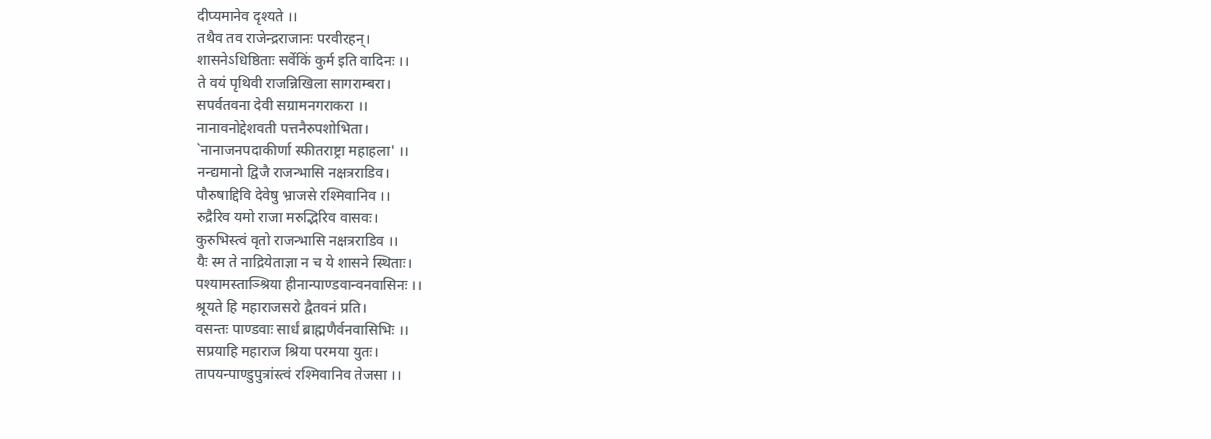दीप्यमानेव दृश्यते ।।
तथैव तव राजेन्द्रराजानः परवीरहन्।
शासनेऽधिष्ठिताः सर्वेकिं कुर्म इति वादिनः ।।
ते वयं पृथिवी राजन्निखिला सागराम्बरा।
सपर्वतवना देवी सग्रामनगराकरा ।।
नानावनोद्देशवती पत्तनैरुपशोभिता।
`नानाजनपदाकीर्णा स्फीतराष्ट्रा महाहला' ।।
नन्द्यमानो द्विजै राजन्भासि नक्षत्रराडिव।
पौरुषाद्दिवि देवेषु भ्राजसे रश्मिवानिव ।।
रुद्रैरिव यमो राजा मरुद्भिरिव वासवः।
कुरुभिस्त्वं वृतो राजन्भासि नक्षत्रराडिव ।।
यैः स्म ते नाद्रियेताज्ञा न च ये शासने स्थिताः।
पश्यामस्ताञ्श्रिया हीनान्पाण्डवान्वनवासिनः ।।
श्रूयते हि महाराजसरो द्वैतवनं प्रति।
वसन्तः पाण्डवाः सार्धं ब्राह्मणैर्वनवासिभिः ।।
सप्रयाहि महाराज श्रिया परमया युतः।
तापयन्पाण्डुपुत्रांस्त्वं रश्मिवानिव तेजसा ।।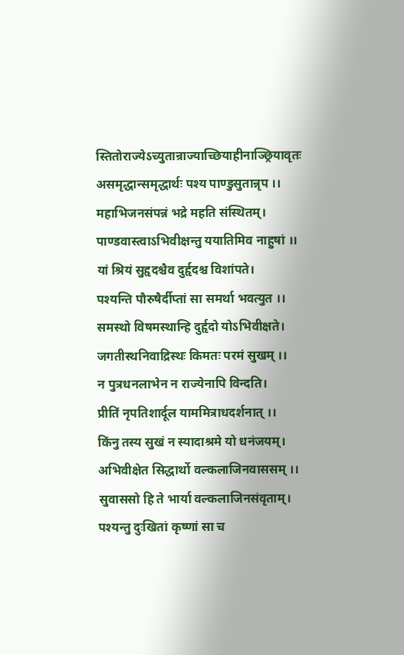स्तितोराज्येऽच्युतान्राज्याच्छियाहीनाञ्छ्रियावृतः
असमृद्धान्समृद्धार्थः पश्य पाण्डुसुतान्नृप ।।
महाभिजनसंपन्नं भद्रे महति संस्थितम्।
पाण्डवास्त्वाऽभिवीक्षन्तु ययातिमिव नाहुषां ।।
यां श्रियं सुहृदश्चैव दुर्हृदश्च विशांपते।
पश्यन्ति पौरुषैर्दीप्तां सा समर्था भवत्युत ।।
समस्थो विषमस्थान्हि दुर्हृदो योऽभिवीक्षते।
जगतीस्थनिवाद्रिस्थः किमतः परमं सुखम् ।।
न पुत्रधनलाभेन न राज्येनापि विन्दति।
प्रीतिं नृपतिशार्दूल याममित्राधदर्शनात् ।।
किंनु तस्य सुखं न स्यादाश्रमे यो धनंजयम्।
अभिवीक्षेत सिद्धार्थो वल्कलाजिनवाससम् ।।
सुवाससो हि ते भार्या वल्कलाजिनसंवृताम्।
पश्यन्तु दुःखितां कृष्णां सा च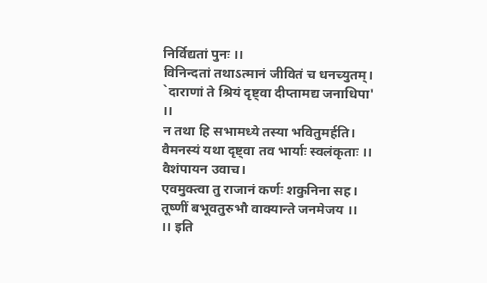निर्विद्यतां पुनः ।।
विनिन्दतां तथाऽत्मानं जीवितं च धनच्युतम्।
`दाराणां ते श्रियं दृष्ट्वा दीप्तामद्य जनाधिपा' ।।
न तथा हि सभामध्ये तस्या भवितुमर्हति।
वैमनस्यं यथा दृष्ट्वा तव भार्याः स्वलंकृताः ।।
वैशंपायन उवाच।
एवमुक्त्वा तु राजानं कर्णः शकुनिना सह।
तूष्णीं बभूवतुरुभौ वाक्यान्ते जनमेजय ।।
।। इति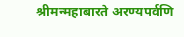श्रीमन्महाबारते अरण्यपर्वणि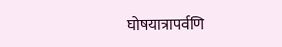घोषयात्रापर्वणि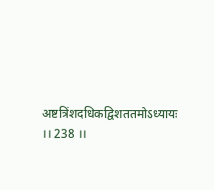अष्टत्रिंशदधिकद्विशततमोऽध्यायः ।। 238 ।।